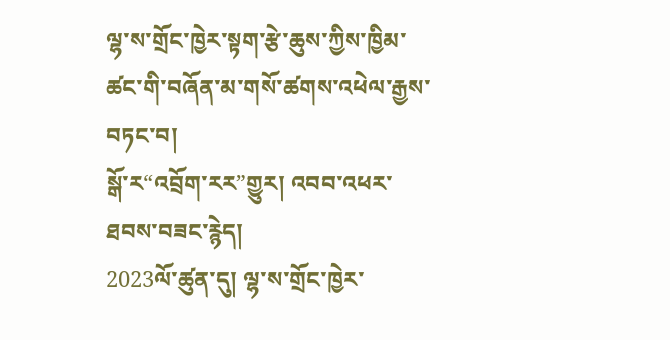ལྷ་ས་གྲོང་ཁྱེར་སྟག་རྩེ་ཆུས་ཀྱིས་ཁྱིམ་ཚང་གི་བཞོན་མ་གསོ་ཚགས་འཕེལ་རྒྱས་བཏང་བ།
སྒོ་ར“འབྲོག་རར”གྱུར། འབབ་འཕར་ཐབས་བཟང་རྙེད།
2023ལོ་ཚུན་དུ། ལྷ་ས་གྲོང་ཁྱེར་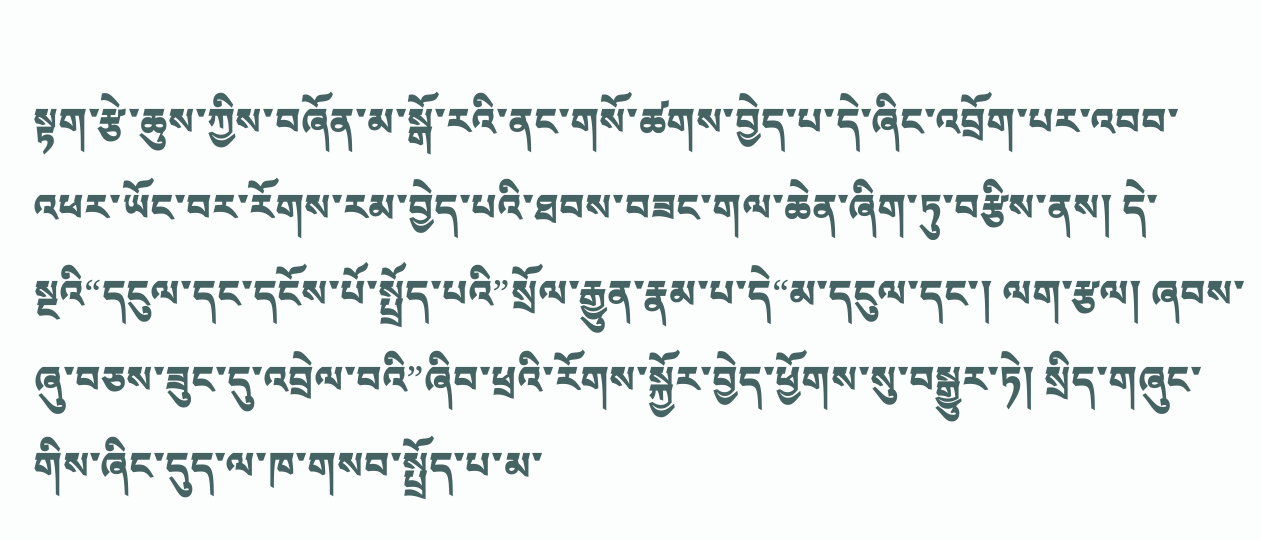སྟག་རྩེ་ཆུས་ཀྱིས་བཞོན་མ་སྒོ་རའི་ནང་གསོ་ཚགས་བྱེད་པ་དེ་ཞིང་འབྲོག་པར་འབབ་འཕར་ཡོང་བར་རོགས་རམ་བྱེད་པའི་ཐབས་བཟང་གལ་ཆེན་ཞིག་ཏུ་བརྩིས་ནས། དེ་སྔའི“དངུལ་དང་དངོས་པོ་སྤྲོད་པའི”སྲོལ་རྒྱུན་རྣམ་པ་དེ“མ་དངུལ་དང་། ལག་རྩལ། ཞབས་ཞུ་བཅས་ཟུང་དུ་འབྲེལ་བའི”ཞིབ་ཕྲའི་རོགས་སྐྱོར་བྱེད་ཕྱོགས་སུ་བསྒྱུར་ཏེ། སྲིད་གཞུང་གིས་ཞིང་དུད་ལ་ཁ་གསབ་སྤྲོད་པ་མ་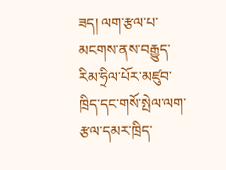ཟད། ལག་རྩལ་པ་མངགས་ནས་བརྒྱུད་རིམ་ཧྲིལ་པོར་མཛུབ་ཁྲིད་དང་གསོ་སྤེལ་ལག་རྩལ་དམར་ཁྲིད་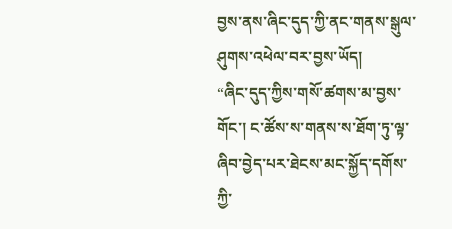བྱས་ནས་ཞིང་དུད་ཀྱི་ནང་གནས་སྒུལ་ཤུགས་འཕེལ་བར་བྱས་ཡོད།
“ཞིང་དུད་ཀྱིས་གསོ་ཚགས་མ་བྱས་གོང་། ང་ཚོས་ས་གནས་ས་ཐོག་ཏུ་ལྟ་ཞིབ་བྱེད་པར་ཐེངས་མང་སྐྱོད་དགོས་ཀྱི་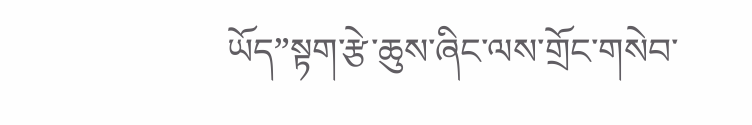ཡོད”སྟག་རྩེ་ཆུས་ཞིང་ལས་གྲོང་གསེབ་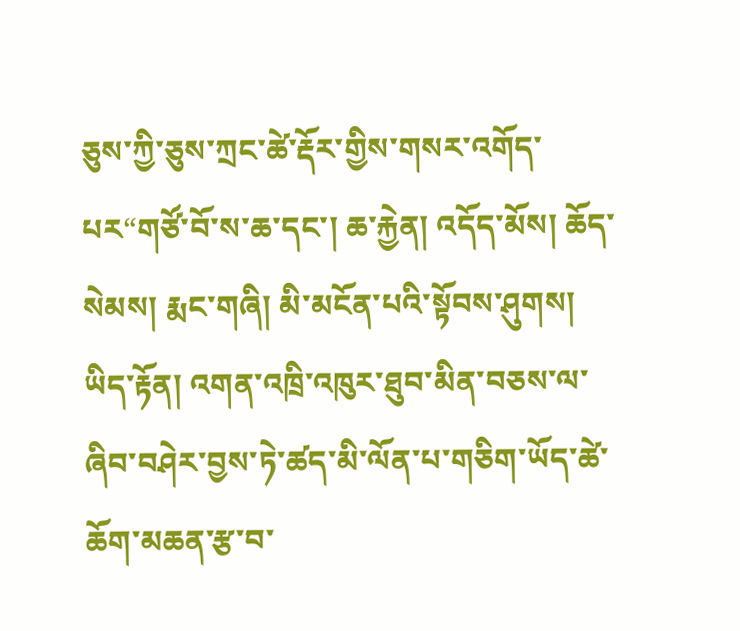ཅུས་ཀྱི་ཅུས་ཀྲང་ཚེ་རྡོར་གྱིས་གསར་འགོད་པར“གཙོ་བོ་ས་ཆ་དང་། ཆ་རྐྱེན། འདོད་མོས། ཆོད་སེམས། རྨང་གཞི། མི་མངོན་པའི་སྟོབས་ཤུགས། ཡིད་རྟོན། འགན་འཁྲི་འཁུར་ཐུབ་མིན་བཅས་ལ་ཞིབ་བཤེར་བྱས་ཏེ་ཚད་མི་ལོན་པ་གཅིག་ཡོད་ཚེ་ཆོག་མཆན་རྩ་བ་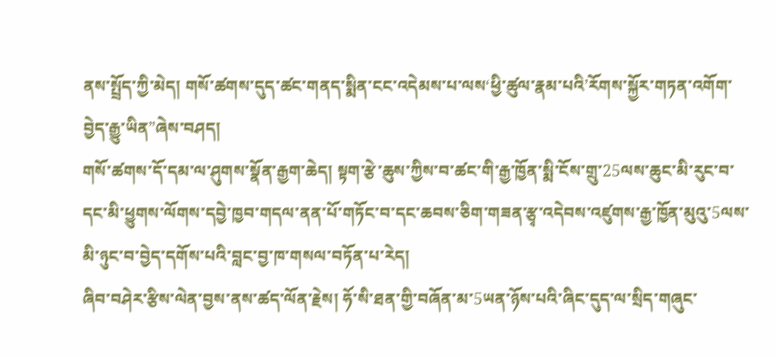ནས་སྤྲོད་ཀྱི་མེད། གསོ་ཚགས་དུད་ཚང་གནད་སྨིན་ངང་འདེམས་པ་ལས‘ཕྱི་ཚུལ་རྣམ་པའི’རོགས་སྐྱོར་གཏན་འགོག་བྱེད་རྒྱུ་ཡིན”ཞེས་བཤད།
གསོ་ཚགས་དོ་དམ་ལ་ཤུགས་སྣོན་རྒྱག་ཆེད། སྟག་རྩེ་ཆུས་ཀྱིས་བ་ཚང་གི་རྒྱ་ཁྱོན་སྨི་ངོས་གྲུ་25ལས་ཆུང་མི་རུང་བ་དང་མི་ཕྱུགས་ལོགས་དབྱེ་ཁྱབ་གདལ་ནན་པོ་གཏོང་བ་དང་ཆབས་ཅིག་གཟན་རྩྭ་འདེབས་འཛུགས་རྒྱ་ཁྱོན་མུའུ་5ལས་མི་ཉུང་བ་བྱེད་དགོས་པའི་བླང་བྱ་ཁ་གསལ་བཏོན་པ་རེད།
ཞིབ་བཤེར་རྩིས་ལེན་བྱས་ནས་ཚད་ལོན་རྗེས། ཧོ་སི་ཐན་གྱི་བཞོན་མ་5ཡན་ཉོས་པའི་ཞིང་དུད་ལ་སྲིད་གཞུང་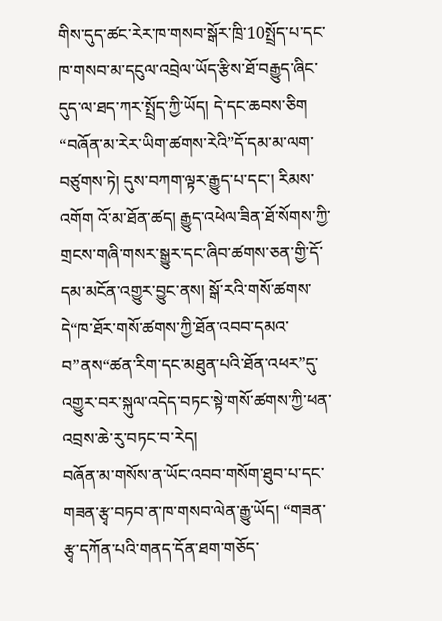གིས་དུད་ཚང་རེར་ཁ་གསབ་སྒོར་ཁྲི་10སྤྲོད་པ་དང་ཁ་གསབ་མ་དངུལ་འབྲེལ་ཡོད་རྩིས་ཐོ་བརྒྱུད་ཞིང་དུད་ལ་ཐད་ཀར་སྤྲོད་ཀྱི་ཡོད། དེ་དང་ཆབས་ཅིག “བཞོན་མ་རེར་ཡིག་ཚགས་རེའི”དོ་དམ་མ་ལག་བཙུགས་ཏེ། དུས་བཀག་ལྟར་རྒྱུད་པ་དང་། རིམས་འགོག འོ་མ་ཐོན་ཚད། རྒྱུད་འཕེལ་ཟིན་ཐོ་སོགས་ཀྱི་གྲངས་གཞི་གསར་སྒྱུར་དང་ཞིབ་ཚགས་ཅན་གྱི་དོ་དམ་མངོན་འགྱུར་བྱུང་ནས། སྒོ་རའི་གསོ་ཚགས་དེ“ཁ་ཐོར་གསོ་ཚགས་ཀྱི་ཐོན་འབབ་དམའ་བ”ནས“ཚན་རིག་དང་མཐུན་པའི་ཐོན་འཕར”དུ་འགྱུར་བར་སྐུལ་འདེད་བཏང་སྟེ་གསོ་ཚགས་ཀྱི་ཕན་འབྲས་ཆེ་རུ་བཏང་བ་རེད།
བཞོན་མ་གསོས་ན་ཡོང་འབབ་གསོག་ཐུབ་པ་དང་གཟན་རྩྭ་བཏབ་ན་ཁ་གསབ་ལེན་རྒྱུ་ཡོད། “གཟན་རྩྭ་དཀོན་པའི་གནད་དོན་ཐག་གཅོད་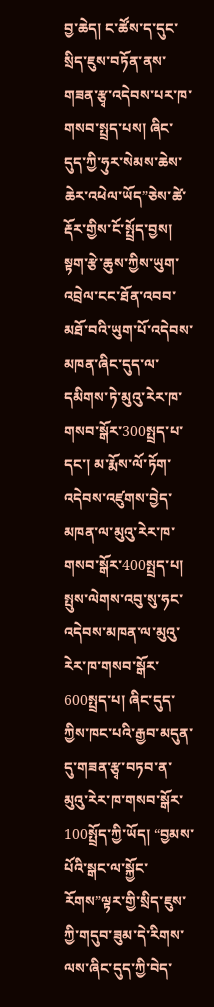བྱ་ཆེད། ང་ཚོས་ད་དུང་སྲིད་ཇུས་བཏོན་ནས་གཟན་རྩྭ་འདེབས་པར་ཁ་གསབ་སྤྲད་པས། ཞིང་དུད་ཀྱི་ཧུར་སེམས་ཆེས་ཆེར་འཕེལ་ཡོད”ཅེས་ཚེ་རྡོར་གྱིས་ངོ་སྤྲོད་བྱས། སྟག་རྩེ་ཆུས་ཀྱིས་ཡུག་འབྲེལ་ངང་ཐོན་འབབ་མཐོ་བའི་ཡུག་པོ་འདེབས་མཁན་ཞིང་དུད་ལ་དམིགས་ཏེ་མུའུ་རེར་ཁ་གསབ་སྒོར་300སྤྲད་པ་དང་། མ་རྨོས་ལོ་ཏོག་འདེབས་འཛུགས་བྱེད་མཁན་ལ་མུའུ་རེར་ཁ་གསབ་སྒོར་400སྤྲད་པ། སྤུས་ལེགས་འབུ་སུ་ཧང་འདེབས་མཁན་ལ་མུའུ་རེར་ཁ་གསབ་སྒོར་600སྤྲད་པ། ཞིང་དུད་ཀྱིས་ཁང་པའི་རྒྱབ་མདུན་དུ་གཟན་རྩྭ་བཏབ་ན་མུའུ་རེར་ཁ་གསབ་སྒོར་100སྤྲོད་ཀྱི་ཡོད། “བྱམས་པོའི་སྒང་ལ་སྐྱོང་རོགས”ལྟར་གྱི་སྲིད་ཇུས་ཀྱི་གདུབ་ཟུམ་དེ་རིགས་ལས་ཞིང་དུད་ཀྱི་བེད་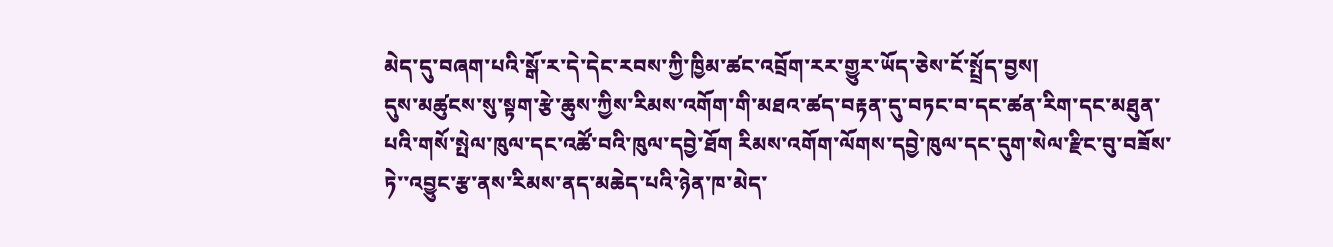མེད་དུ་བཞག་པའི་སྒོ་ར་དེ་དེང་རབས་ཀྱི་ཁྱིམ་ཚང་འབྲོག་རར་གྱུར་ཡོད་ཅེས་ངོ་སྤྲོད་བྱས།
དུས་མཚུངས་སུ་སྟག་རྩེ་ཆུས་ཀྱིས་རིམས་འགོག་གི་མཐའ་ཚད་བརྟན་དུ་བཏང་བ་དང་ཚན་རིག་དང་མཐུན་པའི་གསོ་སྤེལ་ཁུལ་དང་འཚོ་བའི་ཁུལ་དབྱེ་ཐོག རིམས་འགོག་ལོགས་དབྱེ་ཁུལ་དང་དུག་སེལ་རྫིང་བུ་བཟོས་ཏེ་་འབྱུང་རྩ་ནས་རིམས་ནད་མཆེད་པའི་ཉེན་ཁ་མེད་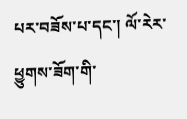པར་བཟོས་པ་དང་། ལོ་རེར་ཕྱུགས་ཟོག་གི་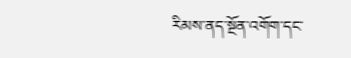རིམས་ནད་སྔོན་འགོག་དང་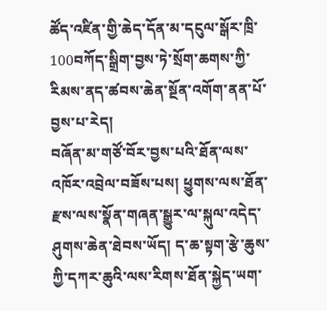ཚོད་འཛིན་གྱི་ཆེད་དོན་མ་དངུལ་སྒོར་ཁྲི་100བཀོད་སྒྲིག་བྱས་ཏེ་སྲོག་ཆགས་ཀྱི་རིམས་ནད་ཚབས་ཆེན་སྔོན་འགོག་ནན་པོ་བྱས་པ་རེད།
བཞོན་མ་གཙོ་བོར་བྱས་པའི་ཐོན་ལས་འཁོར་འབྲེལ་བཟོས་པས། ཕྱུགས་ལས་ཐོན་རྫས་ལས་སྣོན་གཞན་སྒྱུར་ལ་སྐུལ་འདེད་ཤུགས་ཆེན་ཐེབས་ཡོད། ད་ཆ་སྟག་རྩེ་ཆུས་ཀྱི་དཀར་ཆུའི་ལས་རིགས་ཐོན་སྐྱེད་ཡག་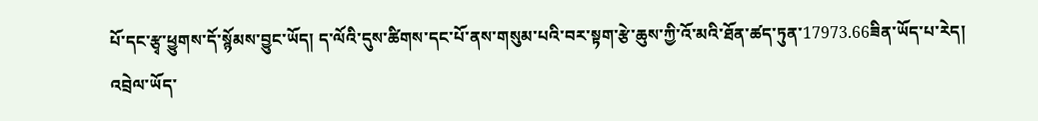པོ་དང་རྩྭ་ཕྱུགས་དོ་སྙོམས་བྱུང་ཡོད། ད་ལོའི་དུས་ཚིགས་དང་པོ་ནས་གསུམ་པའི་བར་སྟག་རྩེ་ཆུས་ཀྱི་འོ་མའི་ཐོན་ཚད་ཏུན་17973.66ཟིན་ཡོད་པ་རེད།
འབྲེལ་ཡོད་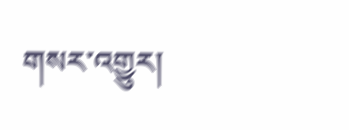གསར་འགྱུར།